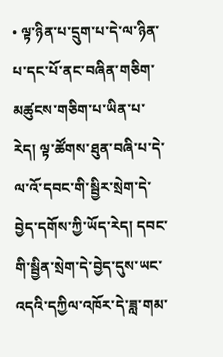• ལྟ་ཉིན་པ་དྲུག་པ་དེ་ལ་ཉིན་པ་དང་པོ་ནང་བཞིན་གཅིག་མཚུངས་གཅིག་པ་ཡིན་པ་རེད། ལྟ་ཚོགས་ཐུན་བཞི་པ་དེ་ལ་འོ་དབང་གི་སྦྱིར་སྲེག་དེ་བྱེད་དགོས་ཀྱི་ཡོད་རེད། དབང་གི་སྦྱིན་སྲེག་དེ་བྱེད་དུས་ཡང་འདའི་དཀྱིལ་འཁོར་དེ་ཟླ་གམ་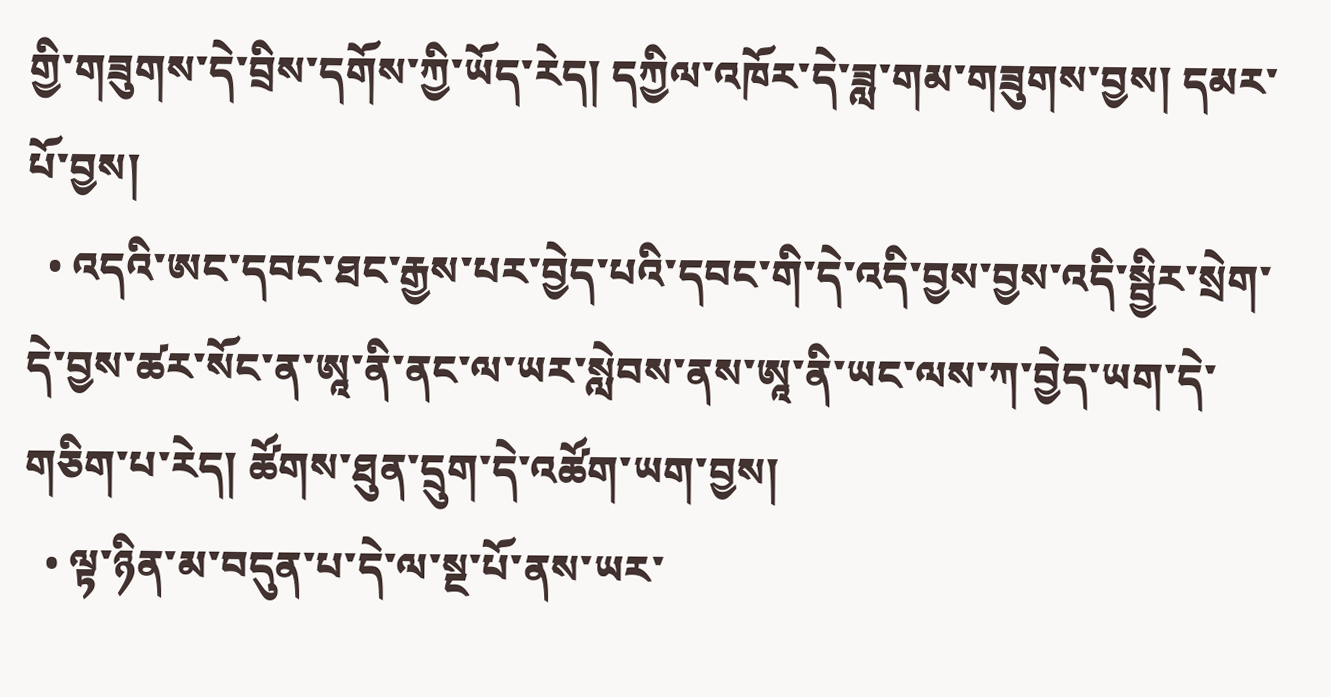གྱི་གཟུགས་དེ་བྲིས་དགོས་ཀྱི་ཡོད་རེད། དཀྱིལ་འཁོར་དེ་ཟླ་གམ་གཟུགས་བྱས། དམར་པོ་བྱས།
  • འདའི་ཨང་དབང་ཐང་རྒྱས་པར་བྱེད་པའི་དབང་གི་དེ་འདི་བྱས་བྱས་འདི་སྦྱིར་སྲེག་དེ་བྱས་ཚར་སོང་ན་ཨཱ་ནི་ནང་ལ་ཡར་སླེབས་ནས་ཨཱ་ནི་ཡང་ལས་ཀ་བྱེད་ཡག་དེ་གཅིག་པ་རེད། ཚོགས་ཐུན་དྲུག་དེ་འཚོག་ཡག་བྱས།
  • ལྟ་ཉིན་མ་བདུན་པ་དེ་ལ་སྔ་པོ་ནས་ཡར་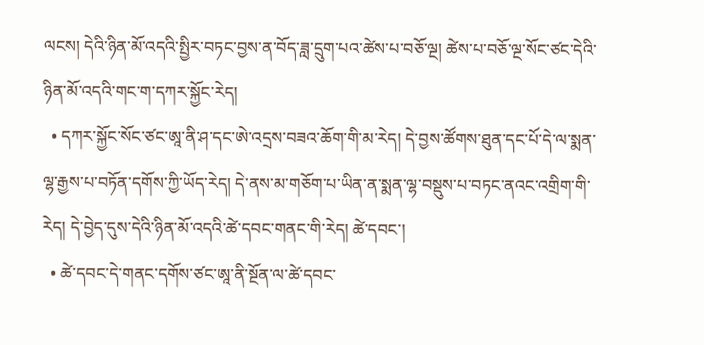ལངས། དེའི་ཉིན་མོ་འདའི་སྤྱིར་བཏང་བྱས་ན་བོད་ཟླ་དྲུག་པའ་ཚེས་པ་བཅོ་ལྔ། ཚེས་པ་བཅོ་ལྔ་སོང་ཙང་དེའི་ཉིན་མོ་འདའི་གང་ག་དཀར་སྐྱོང་རེད།
  • དཀར་སྐྱོང་སོང་ཙང་ཨཱ་ནི་ཤ་དང་ཨེ་འདྲས་བཟའ་ཆོག་གི་མ་རེད། དེ་བྱས་ཚོགས་ཐུན་དང་པོ་དེ་ལ་སྨན་ལྷ་རྒྱས་པ་བཏོན་དགོས་ཀྱི་ཡོད་རེད། དེ་ནས་མ་གཅོག་པ་ཡིན་ན་སྨན་ལྷ་བསྡུས་པ་བཏང་ནའང་འགྲིག་གི་རེད། དེ་བྱེད་དུས་དེའི་ཉིན་མོ་འདའི་ཚེ་དབང་གནང་གི་རེད། ཚེ་དབང་།
  • ཚེ་དབང་དེ་གནང་དགོས་ཙང་ཨཱ་ནི་སྔོན་ལ་ཚེ་དབང་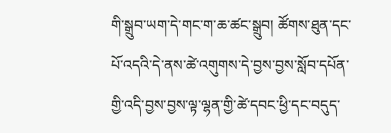གི་སྒྲུབ་ཡག་དེ་གང་ག་ཆ་ཚང་སྒྲུབ། ཚོགས་ཐུན་དང་པོ་འདའི་དེ་ནས་ཚེ་འགུགས་དེ་བྱས་བྱས་སློབ་དཔོན་གྱི་འདི་བྱས་བྱས་ལྟ་ལྷན་གྱི་ཚེ་དབང་ཕྱི་དང་བདུད་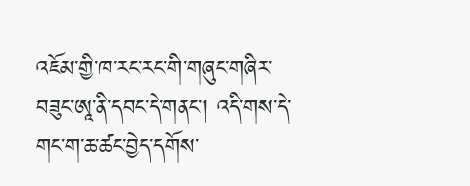འཇོམ་གྱི་ཁ་རང་རང་གི་གཞུང་གཞིར་བཟུང་ཨཱ་ནི་དབང་དེ་གནང་། འདི་གས་དེ་གང་ག་ཆ་ཚང་བྱེད་དགོས་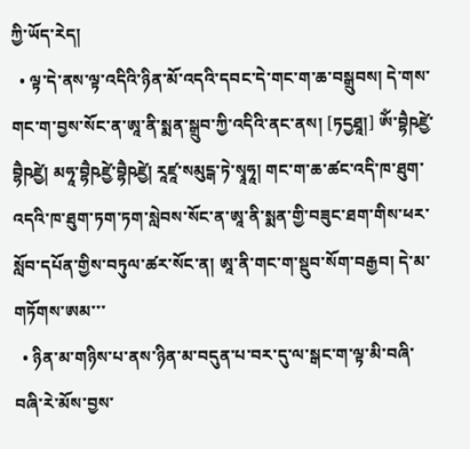ཀྱི་ཡོད་རེད།
  • ལྟ་དེ་ནས་ལྟ་འདིའི་ཉིན་མོ་འདའི་དབང་དེ་གང་ག་ཆ་བསྒྲུབས། དེ་གས་གང་ག་བྱས་སོང་ན་ཨཱ་ནི་སྨན་སྒྲུབ་ཀྱི་འདིའི་ནང་ནས། [ཏདྱཐཱ།] ཨོཾ་བྷཻཥཛྱེ་བྷཻཥཛྱེ། མཧཱ་བྷཻཥཛྱེ་བྷཻཥཛྱེ། རཱཛཱ་སམུངྒ་ཏེ་སྭཱཧཱ། གང་ག་ཆ་ཚང་འདི་ཁ་ཐུག་འདའི་ཁ་ཐུག་ཏག་ཏག་སླེབས་སོང་ན་ཨཱ་ནི་སྨན་གྱི་བཟུང་ཐག་གིས་ཕར་སློབ་དཔོན་གྱིས་བཏུལ་ཚར་སོང་ན། ཨཱ་ནི་གང་ག་སྡུབ་སོག་བརྒྱབ། དེ་མ་གཏོགས་ཨམ་་་
  • ཉིན་མ་གཉིས་པ་ནས་ཉིན་མ་བདུན་པ་བར་དུ་ལ་སྒང་ག་ལྟ་མི་བཞི་བཞི་རེ་མོས་བྱས་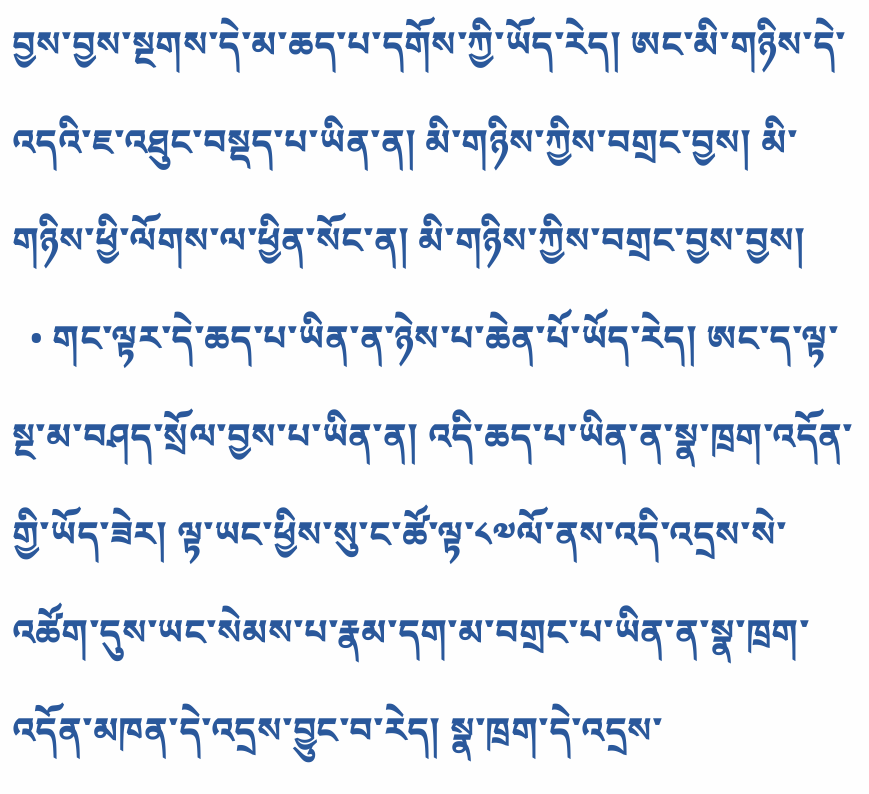བྱས་བྱས་སྔགས་དེ་མ་ཆད་པ་དགོས་ཀྱི་ཡོད་རེད། ཨང་མི་གཉིས་དེ་འདའི་ཇ་འཐུང་བསྡད་པ་ཡིན་ན། མི་གཉིས་ཀྱིས་བགྲང་བྱས། མི་གཉིས་ཕྱི་ལོགས་ལ་ཕྱིན་སོང་ན། མི་གཉིས་ཀྱིས་བགྲང་བྱས་བྱས།
  • གང་ལྟར་དེ་ཆད་པ་ཡིན་ན་ཉེས་པ་ཆེན་པོ་ཡོད་རེད། ཨང་ད་ལྟ་སྔ་མ་བཤད་སྲོལ་བྱས་པ་ཡིན་ན། འདི་ཆད་པ་ཡིན་ན་སྣ་ཁྲག་འདོན་གྱི་ཡོད་ཟེར། ལྟ་ཡང་ཕྱིས་སུ་ང་ཚོ་ལྟ་༨༧ལོ་ནས་འདི་འདྲས་སེ་འཚོག་དུས་ཡང་སེམས་པ་རྣམ་དག་མ་བགྲང་པ་ཡིན་ན་སྣ་ཁྲག་འདོན་མཁན་དེ་འདྲས་བྱུང་བ་རེད། སྣ་ཁྲག་དེ་འདྲས་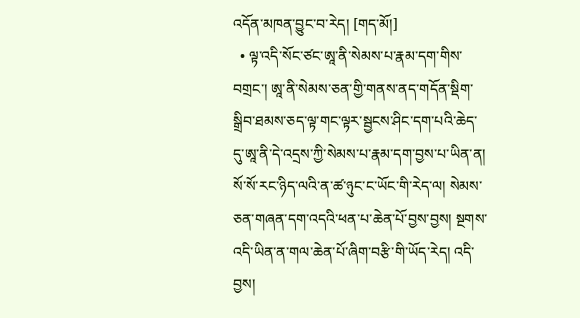འདོན་མཁན་བྱུང་བ་རེད། [གད་མོ།]
  • ལྟ་འདི་སོང་ཙང་ཨཱ་ནི་སེམས་པ་རྣམ་དག་གིས་བགྲང་། ཨཱ་ནི་སེམས་ཅན་གྱི་གནས་ནད་གདོན་སྡིག་སྒྲིབ་ཐམས་ཅད་ལྟ་གང་ལྟར་སྦྱངས་ཤིང་དག་པའི་ཆེད་དུ་ཨཱ་ནི་དེ་འདྲས་ཀྱི་སེམས་པ་རྣམ་དག་བྱས་པ་ཡིན་ན། སོ་སོ་རང་ཉིད་ལའི་ན་ཚ་ཉུང་ང་ཡོང་གི་རེད་ལ། སེམས་ཅན་གཞན་དག་འདའི་ཕན་པ་ཆེན་པོ་བྱས་བྱས། སྔགས་འདི་ཡིན་ན་གལ་ཆེན་པོ་ཞིག་བརྩི་གི་ཡོད་རེད། འདི་བྱས།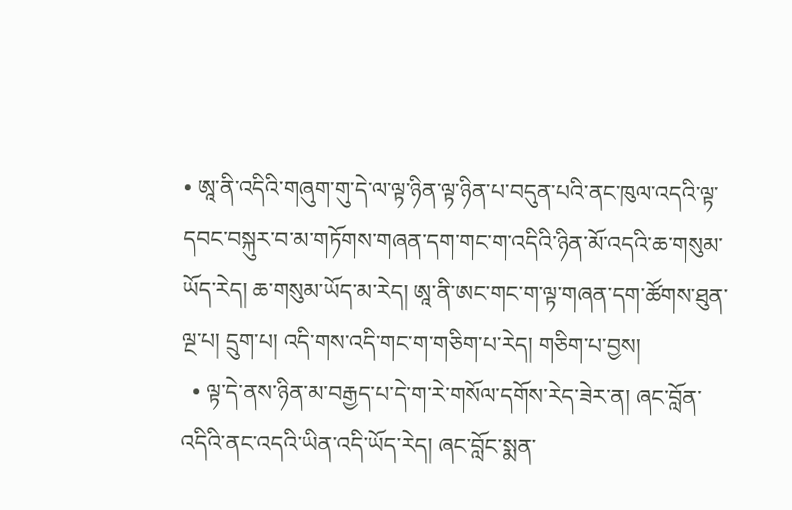• ཨཱ་ནི་འདིའི་གཞུག་གུ་དེ་ལ་ལྟ་ཉིན་ལྟ་ཉིན་པ་བདུན་པའི་ནང་ཁུལ་འདའི་ལྟ་དབང་བསྐུར་བ་མ་གཏོགས་གཞན་དག་གང་ག་འདིའི་ཉིན་མོ་འདའི་ཆ་གསུམ་ཡོད་རེད། ཆ་གསུམ་ཡོད་མ་རེད། ཨཱ་ནི་ཨང་གང་ག་ལྟ་གཞན་དག་ཚོགས་ཐུན་ལྔ་པ། དྲུག་པ། འདི་གས་འདི་གང་ག་གཅིག་པ་རེད། གཅིག་པ་བྱས།
  • ལྟ་དེ་ནས་ཉིན་མ་བརྒྱད་པ་དེ་ག་རེ་གསོལ་དགོས་རེད་ཟེར་ན། ཞང་བློན་འདིའི་ནང་འདའི་ཡིན་འདི་ཡོད་རེད། ཞང་བློང་སྨན་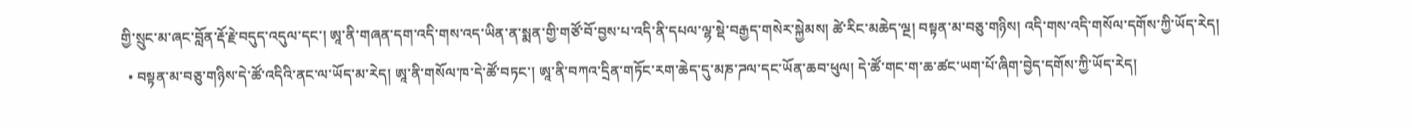གྱི་སྲུང་མ་ཞང་བློན་རྡོ་རྗེ་བདུད་འདུལ་དང་། ཨཱ་ནི་གཞན་དག་འདི་གས་འད་ཡིན་ན་སྨན་གྱི་གཙོ་བོ་བྱས་པ་འདི་ནི་དཔལ་ལྷ་སྡེ་བརྒྱད་གསེར་སྐྱེམས། ཚེ་རིང་མཆེད་ལྔ། བསྟན་མ་བཅུ་གཉིས། འདི་གས་འདི་གསོལ་དགོས་ཀྱི་ཡོད་རེད།
  • བསྟན་མ་བཅུ་གཉིས་དེ་ཚོ་འདིའི་ནང་ལ་ཡོད་མ་རེད། ཨཱ་ནི་གསོལ་ཁ་དེ་ཚོ་བཏང་། ཨཱ་ནི་བཀའ་དྲིན་གཏོང་རག་ཆེད་དུ་མཎ་ཌལ་དང་ཡོན་ཆབ་ཕུལ། དེ་ཚོ་གང་ག་ཆ་ཚང་ཡག་པོ་ཞིག་བྱེད་དགོས་ཀྱི་ཡོད་རེད།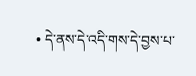• དེ་ནས་དེ་འདི་གས་དེ་བྱས་པ་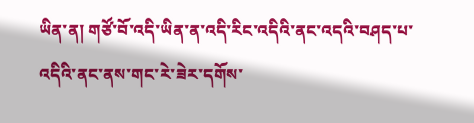ཡིན་ན། གཙོ་བོ་འདི་ཡིན་ན་འདི་རིང་འདིའི་ནང་འདའི་བཤད་པ་འདིའི་ནང་ནས་གང་རེ་ཟེར་དགོས་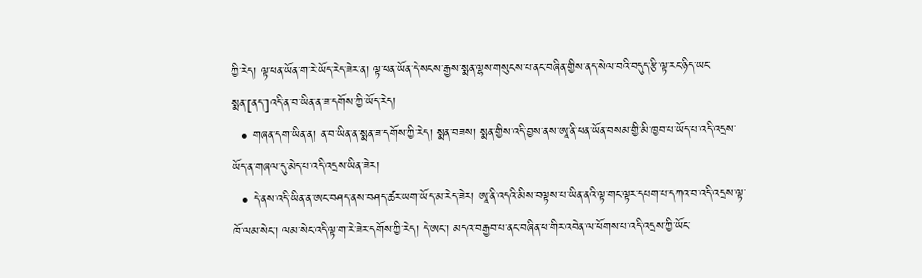ཀྱི་རེད། ལྟ་ཕན་ཡོན་ག་རེ་ཡོད་རེད་ཟེར་ན། ལྟ་ཕན་ཡོན་དེ་སངས་རྒྱས་སྨན་ལྷས་གསུངས་པ་ནང་བཞིན་གྱིས་ནད་སེལ་བའི་བདུད་རྩི་ལྟ་རང་ཉིད་ཡང་སྨན་[ནད་]འདི་ན་བ་ཡིན་ན་ཟ་དགོས་ཀྱི་ཡོད་རེད།
  • གཞན་དག་ཡིན་ན། ན་བ་ཡིན་ན་སྨན་ཟ་དགོས་ཀྱི་རེད། སྨན་བཟས། སྨན་གྱིས་འདི་བྱས་ནས་ཨཱ་ནི་ཕན་ཡོན་བསམ་གྱི་མི་ཁྱབ་པ་ཡོད་པ་འདི་འདྲས་ཡོད་ན་གཞལ་དུ་མེད་པ་འདི་འདྲས་ཡིན་ཟེར།
  • དེ་ནས་འདི་ཡིན་ན་ཨང་བཤད་ནས་བཤད་ཚར་ཡག་ཡོད་མ་རེད་ཟེར། ཨཱ་ནི་འདའི་མིས་བལྟས་པ་ཡིན་ནའི་ལྟ་གང་ལྟར་དཔག་པ་དཀའ་བ་འདི་འདྲས་ལྟ་ཁོ་ལམ་སེང་། ལམ་སེང་འདི་ལྟ་ག་རེ་ཟེར་དགོས་ཀྱི་རེད། དེ་ཨང་། མདའ་བརྒྱབ་པ་ནང་བཞིན་ཕ་གིར་འབེན་ལ་ཕོགས་པ་འདི་འདྲས་ཀྱི་ཡོང་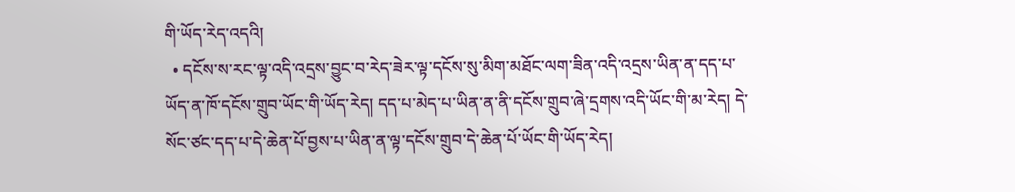གི་ཡོད་རེད་འདའི།
  • དངོས་ས་རང་ལྟ་འདི་འདྲས་བྱུང་བ་རེད་ཟེར་ལྟ་དངོས་སུ་མིག་མཐོང་ལག་ཟིན་འདི་འདྲས་ཡིན་ན་དད་པ་ཡོད་ན་ཁོ་དངོས་གྲུབ་ཡོང་གི་ཡོད་རེད། དད་པ་མེད་པ་ཡིན་ན་ནི་དངོས་གྲུབ་ཞེ་དྲགས་འདི་ཡོང་གི་མ་རེད། དེ་སོང་ཙང་དད་པ་དེ་ཆེན་པོ་བྱས་པ་ཡིན་ན་ལྟ་དངོས་གྲུབ་དེ་ཆེན་པོ་ཡོང་གི་ཡོད་རེད།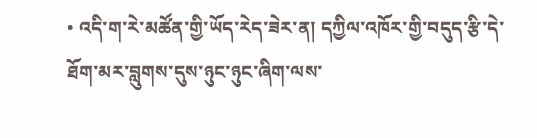• འདི་ག་རེ་མཚོན་གྱི་ཡོད་རེད་ཟེར་ན། དཀྱིལ་འཁོར་གྱི་བདུད་རྩི་དེ་ཐོག་མར་བླུགས་དུས་ཉུང་ཉུང་ཞིག་ལས་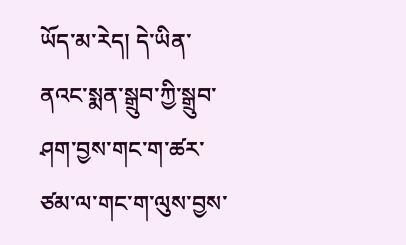ཡོད་མ་རེད། དེ་ཡིན་ནའང་སྨན་སྒྲུབ་ཀྱི་སྒྲུབ་ཤག་བྱས་གང་ག་ཚར་ཙམ་ལ་གང་ག་ལུས་བྱས་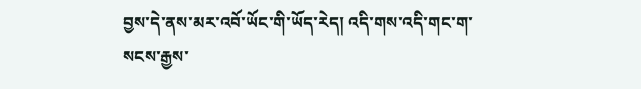བྱས་དེ་ནས་མར་འབོ་ཡོང་གི་ཡོད་རེད། འདི་གས་འདི་གང་ག་སངས་རྒྱས་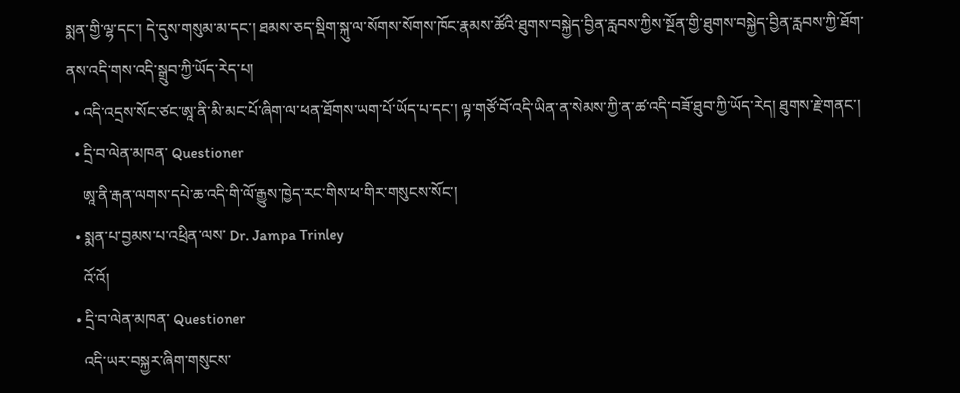སྨན་གྱི་ལྷ་དང་། དེ་དུས་གསུམ་མ་དང་། ཐམས་ཅད་སྡིག་སྐུ་ལ་སོགས་སོགས་ཁོང་རྣམས་ཚོའི་ཐུགས་བསྐྱེད་བྱིན་རླབས་ཀྱིས་སྔོན་གྱི་ཐུགས་བསྐྱེད་བྱིན་རླབས་ཀྱི་ཐོག་ནས་འདི་གས་འདི་སྒྲུབ་ཀྱི་ཡོད་རེད་པ།
  • འདི་འདྲས་སོང་ཙང་ཨཱ་ནི་མི་མང་པོ་ཞིག་ལ་ཕན་ཐོགས་ཡག་པོ་ཡོད་པ་དང་། ལྟ་གཙོ་བོ་འདི་ཡིན་ན་སེམས་ཀྱི་ན་ཚ་འདི་བཟོ་ཐུབ་ཀྱི་ཡོད་རེད། ཐུགས་རྗེ་གནང་།
  • དྲི་བ་ལེན་མཁན་ Questioner
    ཨཱ་ནི་རྒན་ལགས་དཔེ་ཆ་འདི་གི་ལོ་རྒྱུས་ཁྱེད་རང་གིས་ཕ་གིར་གསུངས་སོང་།
  • སྨན་པ་བྱམས་པ་འཕྲིན་ལས་ Dr. Jampa Trinley
    འོ་འོ།
  • དྲི་བ་ལེན་མཁན་ Questioner
    འདི་ཡར་བསྐྱར་ཞིག་གསུངས་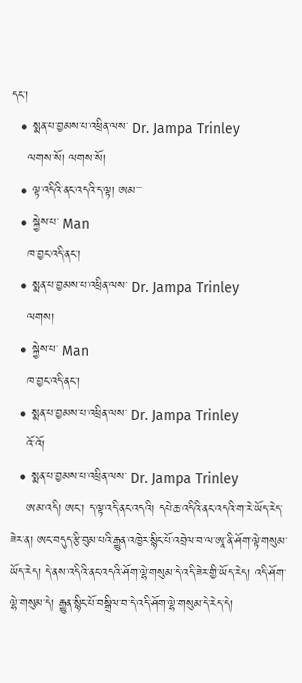དང་།
  • སྨན་པ་བྱམས་པ་འཕྲིན་ལས་ Dr. Jampa Trinley
    ལགས་སོ། ལགས་སོ།
  • ལྟ་འདིའི་ནང་འདའི་ད་ལྟ། ཨམ་་་
  • སྐྱེས་པ་ Man
    ཁ་བྱང་འདི་ནང་།
  • སྨན་པ་བྱམས་པ་འཕྲིན་ལས་ Dr. Jampa Trinley
    ལགས།
  • སྐྱེས་པ་ Man
    ཁ་བྱང་འདི་ནང་།
  • སྨན་པ་བྱམས་པ་འཕྲིན་ལས་ Dr. Jampa Trinley
    འོ་འོ།
  • སྨན་པ་བྱམས་པ་འཕྲིན་ལས་ Dr. Jampa Trinley
    ཨམ་འདི། ཨང་། ད་ལྟ་འདི་ནང་འདའི། དཔེ་ཆ་འདིའི་ནང་འདའི་ག་རེ་ཡོད་རེད་ཟེར་ན། ཨང་བདུད་རྩི་བུམ་པའི་རྒྱུན་འཁྱེར་སྙིང་པོ་འབྲེལ་བ་ལ་ཨཱ་ནི་ཤོག་ལྟེ་གསུམ་ཡོད་རེད། དེ་ནས་འདིའི་ནང་འདའི་ཤོག་ལྷེ་གསུམ་དེ་འདི་ཟེར་གྱི་ཡོད་རེད། འདི་ཤོག་ལྷེ་གསུམ་དེ། རྒྱུན་སྙིང་པོ་བསྒྲིལ་བ་དེ་འདི་ཤོག་ལྷེ་གསུམ་དེ་རེད་དེ།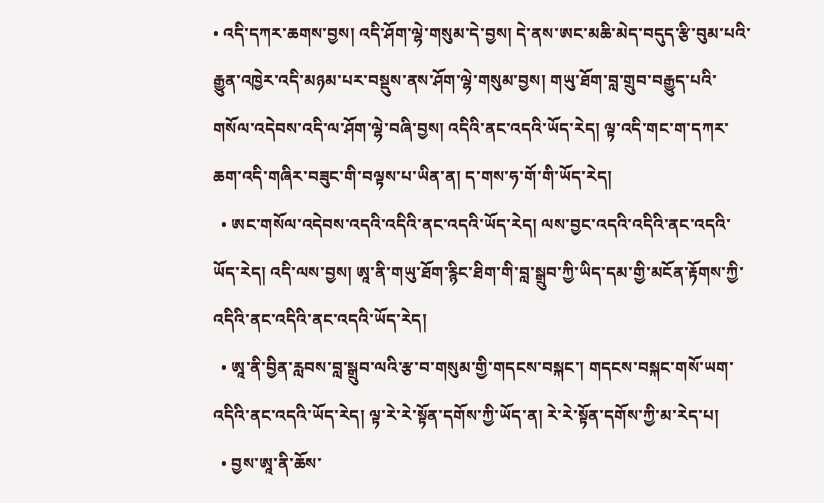• འདི་དཀར་ཆགས་བྱས། འདི་ཤོག་ལྷེ་གསུམ་དེ་བྱས། དེ་ནས་ཨང་མཆི་མེད་བདུད་རྩི་བུམ་པའི་རྒྱུན་འཁྱེར་འདི་མཉམ་པར་བསྡུས་ནས་ཤོག་ལྷེ་གསུམ་བྱས། གཡུ་ཐོག་བླ་གྲུབ་བརྒྱུད་པའི་གསོལ་འདེབས་འདི་ལ་ཤོག་ལྷེ་བཞི་བྱས། འདིའི་ནང་འདའི་ཡོད་རེད། ལྟ་འདི་གང་ག་དཀར་ཆག་འདི་གཞིར་བཟུང་གི་བལྟས་པ་ཡིན་ན། ད་གས་ཧ་གོ་གི་ཡོད་རེད།
  • ཨང་གསོལ་འདེབས་འདའི་འདིའི་ནང་འདའི་ཡོད་རེད། ལས་བྱང་འདའི་འདིའི་ནང་འདའི་ཡོད་རེད། འདི་ལས་བྱས། ཨཱ་ནི་གཡུ་ཐོག་རྙིང་ཐིག་གི་བླ་སྒྲུབ་ཀྱི་ཡིད་དམ་གྱི་མངོན་རྟོགས་ཀྱི་འདིའི་ནང་འདིའི་ནང་འདའི་ཡོད་རེད།
  • ཨཱ་ནི་བྱིན་རླབས་བླ་སྒྲུབ་ལའི་རྩ་བ་གསུམ་གྱི་གདངས་བསྐང་། གདངས་བསྐང་གསོ་ཡག་འདིའི་ནང་འདའི་ཡོད་རེད། ལྟ་རེ་རེ་སྟོན་དགོས་ཀྱི་ཡོད་ན། རེ་རེ་སྟོན་དགོས་ཀྱི་མ་རེད་པ།
  • བྱས་ཨཱ་ནི་ཆོས་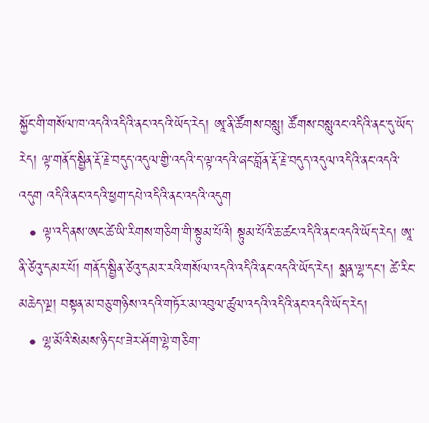སྐྱོང་གི་གསོལ་ཁ་འདའི་འདིའི་ནང་འདའི་ཡོད་རེད། ཨཱ་ནི་ཚོགས་བསླུ། ཚོགས་བསླུའང་འདིའི་ནང་དུ་ཡོད་རེད། ལྟ་གནོད་སྦྱིན་རྡོ་རྗེ་བདུད་འདུལ་གྱི་འདའི་ད་ལྟ་འདའི་ཞང་བློན་རྡོ་རྗེ་བདུད་འདུལ་འདིའི་ནང་འདའི་འདུག འདིའི་ནང་འདའི་ཕྱག་དཔེ་འདིའི་ནང་འདའི་འདུག
  • ལྟ་འདི་ནས་ཨང་ཚེ་ཡི་རིགས་གཅིག་གི་སྟུམ་པོའི། སྟུམ་པོའི་ཆ་ཚང་འདིའི་ནང་འདའི་ཡོད་རེད། ཨཱ་ནི་ཙེའུ་དམར་པོ། གནོད་སྦྱིན་ཙེའུ་དམར་རའི་གསོལ་འདའི་འདིའི་ནང་འདའི་ཡོད་རེད། སྨན་ལྷ་དང་། ཚེ་རིང་མཆེད་ལྔ། བསྟན་མ་བཅུ་གཉིས་འདའི་གཏོར་མ་འབུལ་ཚུལ་འདའི་འདིའི་ནང་འདའི་ཡོད་རེད།
  • ལྷ་མོའི་སེམས་ཉིད་པ་ཟེར་ཤོག་ལྷེ་གཅིག་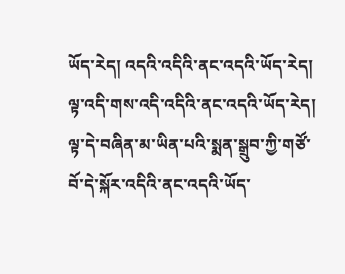ཡོད་རེད། འདའི་འདིའི་ནང་འདའི་ཡོད་རེད། ལྟ་འདི་གས་འདི་འདིའི་ནང་འདའི་ཡོད་རེད། ལྟ་དེ་བཞིན་མ་ཡིན་པའི་སྨན་སྒྲུབ་ཀྱི་གཙོ་བོ་དེ་སྐོར་འདིའི་ནང་འདའི་ཡོད་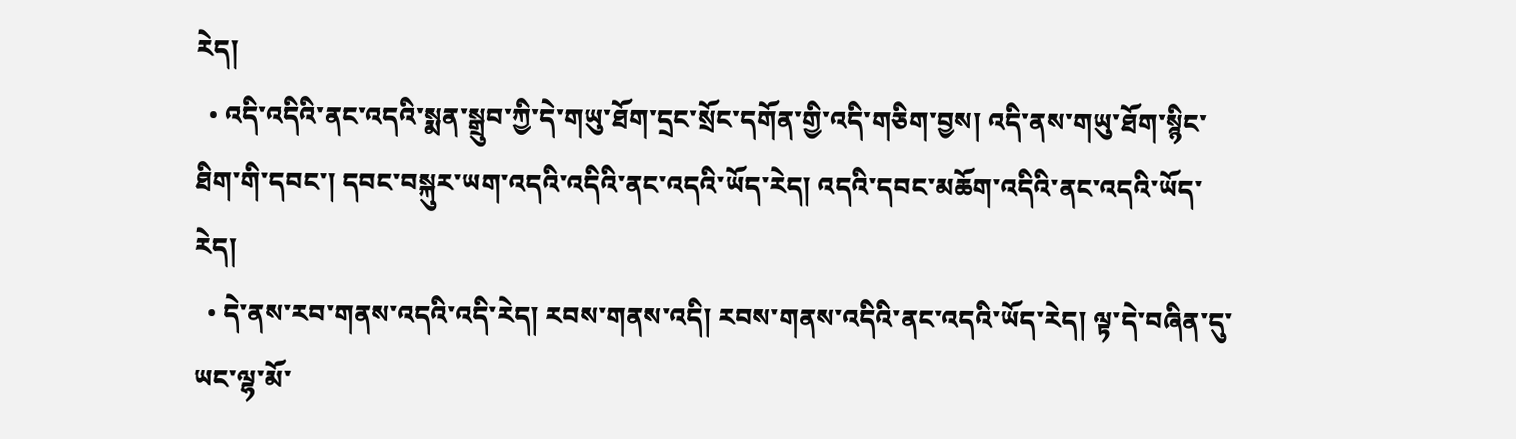རེད།
  • འདི་འདིའི་ནང་འདའི་སྨན་སྒྲུབ་ཀྱི་དེ་གཡུ་ཐོག་དྲང་སྲོང་དགོན་གྱི་འདི་གཅིག་བྱས། འདི་ནས་གཡུ་ཐོག་སྙིང་ཐིག་གི་དབང་། དབང་བསྐུར་ཡག་འདའི་འདིའི་ནང་འདའི་ཡོད་རེད། འདའི་དབང་མཆོག་འདིའི་ནང་འདའི་ཡོད་རེད།
  • དེ་ནས་རབ་གནས་འདའི་འདི་རེད། རབས་གནས་འདི། རབས་གནས་འདིའི་ནང་འདའི་ཡོད་རེད། ལྟ་དེ་བཞིན་དུ་ཡང་ལྷ་མོ་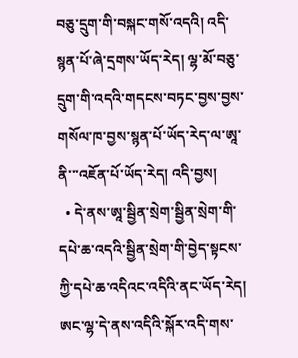བཅུ་དྲུག་གི་བསྐང་གསོ་འདའི། འདི་སྙན་པོ་ཞེ་དྲགས་ཡོད་རེད། ལྷ་མོ་བཅུ་དྲུག་གི་འདའི་གདངས་བཏང་བྱས་བྱས་གསོལ་ཁ་བྱས་སྙན་པོ་ཡོད་རེད་ལ་ཨཱ་ནི་་་འཇོན་པོ་ཡོད་རེད། འདི་བྱས།
  • དེ་ནས་ཨཱ་སྦྱིན་སྲེག་སྦྱིན་སྲེག་གི་དཔེ་ཆ་འདའི་སྦྱིན་སྲེག་གི་བྱེད་སྟངས་ཀྱི་དཔེ་ཆ་འདིའང་འདིའི་ནང་ཡོད་རེད། ཨང་ལྷ་དེ་ནས་འདིའི་སྐོར་འདི་གས་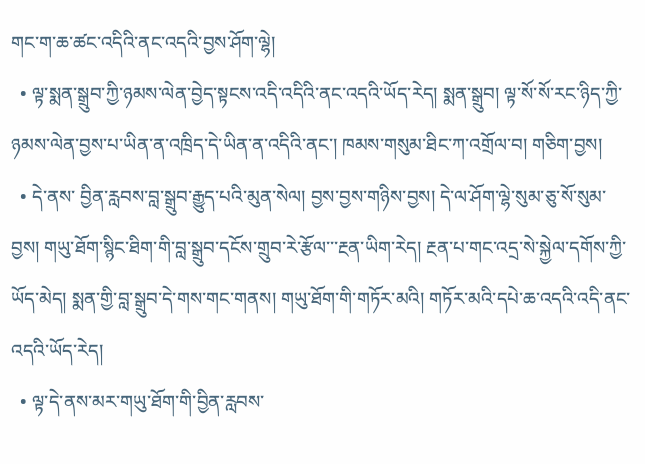གང་ག་ཆ་ཚང་འདིའི་ནང་འདའི་བྱས་ཤོག་ལྷེ།
  • ལྟ་སྨན་སྒྲུབ་ཀྱི་ཉམས་ལེན་བྱེད་སྟངས་འདི་འདིའི་ནང་འདའི་ཡོད་རེད། སྨན་སྒྲུབ། ལྟ་སོ་སོ་རང་ཉིད་ཀྱི་ཉམས་ལེན་བྱས་པ་ཡིན་ན་འཁྲིད་དེ་ཡིན་ན་འདིའི་ནང་། ཁམས་གསུམ་ཐིང་ཀ་འགྲོལ་བ། གཅིག་བྱས།
  • དེ་ནས་ བྱིན་རླབས་བླ་སྒྲུབ་རྒྱུད་པའི་མུན་སེལ། བྱས་བྱས་གཉིས་བྱས། དེ་ལ་ཤོག་ལྷེ་སུམ་ཅུ་སོ་སུམ་བྱས། གཡུ་ཐོག་སྙིང་ཐིག་གི་བླ་སྒྲུབ་དངོས་གྲུབ་རེ་རྩོལ་་་རྔན་ཡིག་རེད། རྔན་པ་གང་འདྲ་སེ་སྐྱེལ་དགོས་ཀྱི་ཡོད་མེད། སྨན་གྱི་བླ་སྒྲུབ་དེ་གས་གང་གནས། གཡུ་ཐོག་གི་གཏོར་མའི། གཏོར་མའི་དཔེ་ཆ་འདའི་འདི་ནང་འདའི་ཡོད་རེད།
  • ལྟ་དེ་ནས་མར་གཡུ་ཐོག་གི་བྱིན་རླབས་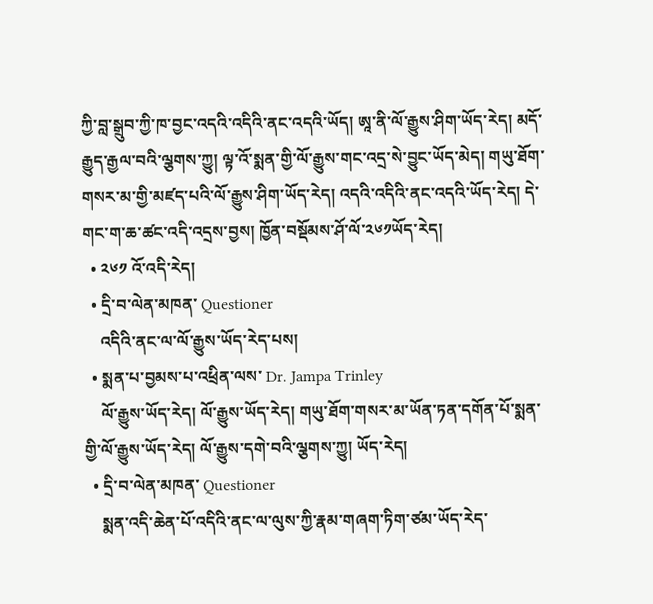ཀྱི་བླ་སྒྲུབ་ཀྱི་ཁ་བྱང་འདའི་འདིའི་ནང་འདའི་ཡོད། ཨཱ་ནི་ལོ་རྒྱུས་ཤིག་ཡོད་རེད། མདོ་རྒྱུད་རྒྱལ་བའི་ལྕགས་ཀྱུ། ལྟ་འོ་སྨན་གྱི་ལོ་རྒྱུས་གང་འདྲ་སེ་བྱུང་ཡོད་མེད། གཡུ་ཐོག་གསར་མ་གྱི་མཛད་པའི་ལོ་རྒྱུས་ཤིག་ཡོད་རེད། འདའི་འདིའི་ནང་འདའི་ཡོད་རེད། དེ་གང་ག་ཆ་ཚང་འདི་འདྲས་བྱས། ཁྱོན་བསྡོམས་ཤོ་ལོ་༢༦༡ཡོད་རེད།
  • ༢༦༡ འོ་འདི་རེད།
  • དྲི་བ་ལེན་མཁན་ Questioner
    འདིའི་ནང་ལ་ལོ་རྒྱུས་ཡོད་རེད་པས།
  • སྨན་པ་བྱམས་པ་འཕྲིན་ལས་ Dr. Jampa Trinley
    ལོ་རྒྱུས་ཡོད་རེད། ལོ་རྒྱུས་ཡོད་རེད། གཡུ་ཐོག་གསར་མ་ཡོན་ཏན་དགོན་པོ་སྨན་གྱི་ལོ་རྒྱུས་ཡོད་རེད། ལོ་རྒྱུས་དགེ་བའི་ལྕགས་ཀྱུ། ཡོད་རེད།
  • དྲི་བ་ལེན་མཁན་ Questioner
    སྨན་འདི་ཆེན་པོ་འདིའི་ནང་ལ་ལུས་ཀྱི་རྣམ་གཞག་ཏིག་ཙམ་ཡོད་རེད་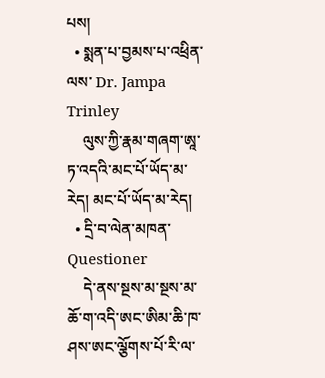པས།
  • སྨན་པ་བྱམས་པ་འཕྲིན་ལས་ Dr. Jampa Trinley
    ལུས་ཀྱི་རྣམ་གཞག་ཨཱ་ཏ་འདའི་མང་པོ་ཡོད་མ་རེད། མང་པོ་ཡོད་མ་རེད།
  • དྲི་བ་ལེན་མཁན་ Questioner
    དེ་ནས་སྔས་མ་སྔས་མ་ཆོ་ག་འདི་ཨང་ཨིམ་ཆི་ཁ་ཤས་ཨང་ལྕོགས་པོ་རི་ལ་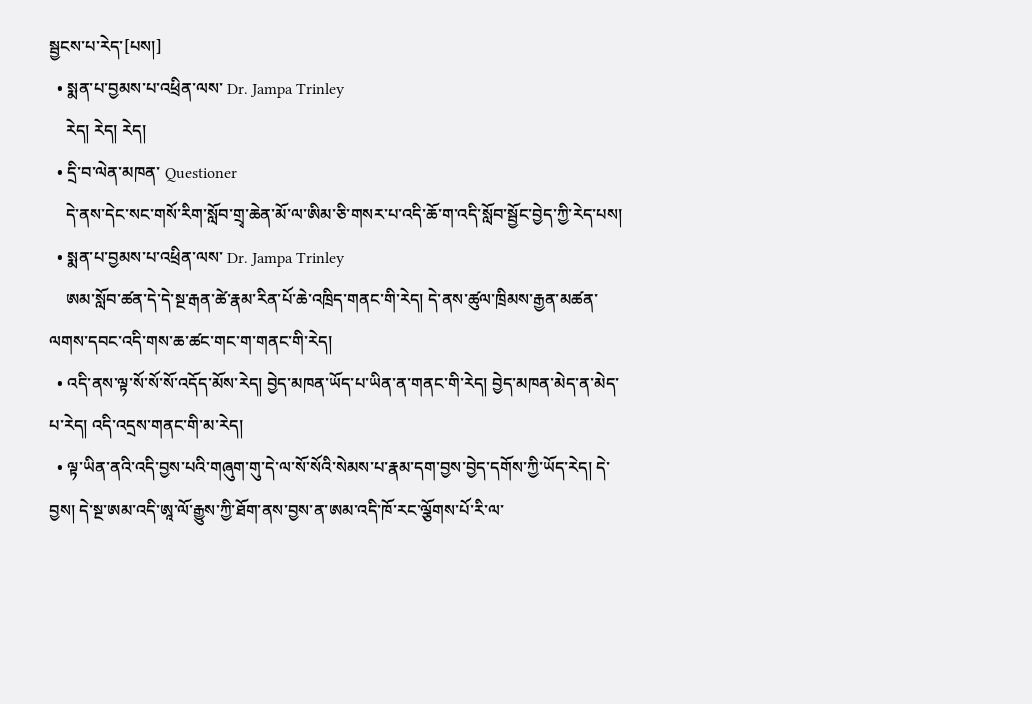སྦྱངས་པ་རེད་[པས།]
  • སྨན་པ་བྱམས་པ་འཕྲིན་ལས་ Dr. Jampa Trinley
    རེད། རེད། རེད།
  • དྲི་བ་ལེན་མཁན་ Questioner
    དེ་ནས་དེང་སང་གསོ་རིག་སློབ་གྲྭ་ཆེན་མོ་ལ་ཨིམ་ཅི་གསར་པ་འདི་ཆོ་ག་འདི་སློབ་སྦྱོང་བྱེད་ཀྱི་རེད་པས།
  • སྨན་པ་བྱམས་པ་འཕྲིན་ལས་ Dr. Jampa Trinley
    ཨམ་སློབ་ཚན་དེ་དེ་སྔ་རྒན་ཚེ་རྣམ་རིན་པོ་ཆེ་འཁྲིད་གནང་གི་རེད། དེ་ནས་ཚུལ་ཁྲིམས་རྒྱན་མཚན་ལགས་དབང་འདི་གས་ཆ་ཚང་གང་ག་གནང་གི་རེད།
  • འདི་ནས་ལྟ་སོ་སོ་སོ་འདོད་མོས་རེད། བྱེད་མཁན་ཡོད་པ་ཡིན་ན་གནང་གི་རེད། བྱེད་མཁན་མེད་ན་མེད་པ་རེད། འདི་འདྲས་གནང་གི་མ་རེད།
  • ལྟ་ཡིན་ནའི་འདི་བྱས་པའི་གཞུག་གུ་དེ་ལ་སོ་སོའི་སེམས་པ་རྣམ་དག་བྱས་བྱེད་དགོས་ཀྱི་ཡོད་རེད། དེ་བྱས། དེ་སྔ་ཨམ་འདི་ཨཱ་ལོ་རྒྱུས་ཀྱི་ཐོག་ནས་བྱས་ན་ཨམ་འདི་ཁོ་རང་ལྕོགས་པོ་རི་ལ་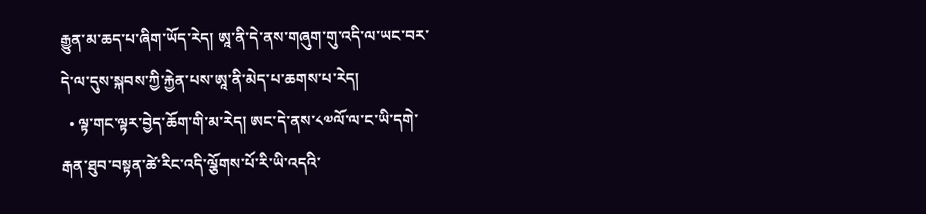རྒྱུན་མ་ཆད་པ་ཞིག་ཡོད་རེད། ཨཱ་ནི་དེ་ནས་གཞུག་གུ་འདི་ལ་ཡང་བར་དེ་ལ་དུས་སྐབས་ཀྱི་རྐྱེན་པས་ཨཱ་ནི་མེད་པ་ཆགས་པ་རེད།
  • ལྟ་གང་ལྟར་བྱེད་ཆོག་གི་མ་རེད། ཨང་དེ་ནས་༨༧ལོ་ལ་ང་ཡི་དགེ་རྒན་ཐུབ་བསྟན་ཚེ་རིང་འདི་ལྕོགས་པོ་རི་ཡི་འདའི་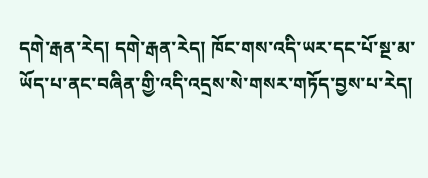དགེ་རྒན་རེད། དགེ་རྒན་རེད། ཁོང་གས་འདི་ཡར་དང་པོ་སྔ་མ་ཡོད་པ་ནང་བཞིན་གྱི་འདི་འདྲས་སེ་གསར་གཏོད་བྱས་པ་རེད།